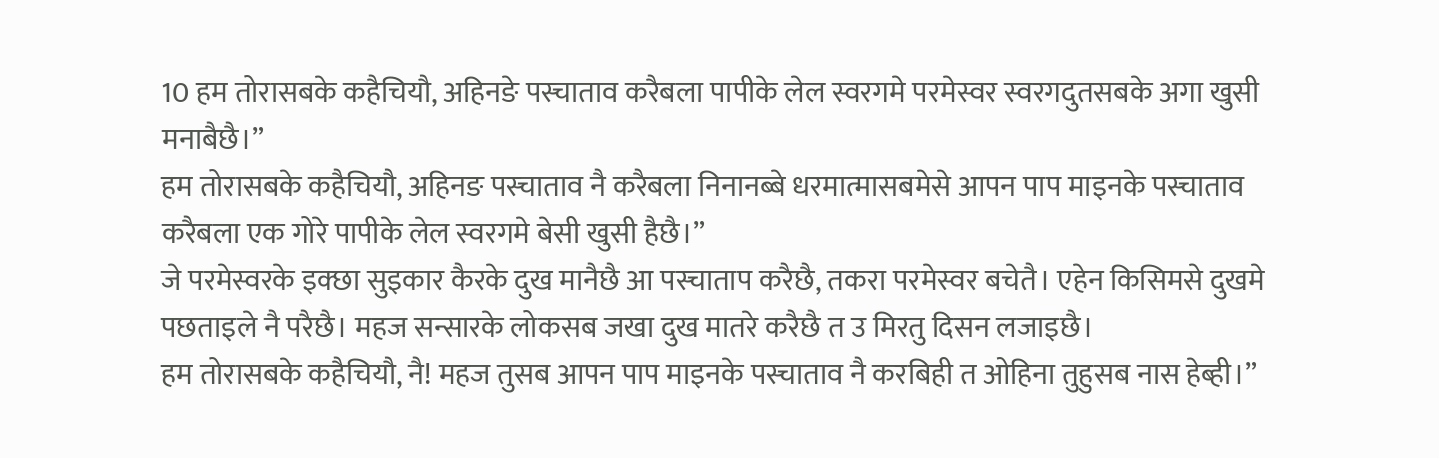10 हम तोरासबके कहैचियौ, अहिनङे पस्चाताव करैबला पापीके लेल स्वरगमे परमेस्वर स्वरगदुतसबके अगा खुसी मनाबैछै।”
हम तोरासबके कहैचियौ, अहिनङ पस्चाताव नै करैबला निनानब्बे धरमात्मासबमेसे आपन पाप माइनके पस्चाताव करैबला एक गोरे पापीके लेल स्वरगमे बेसी खुसी हैछै।”
जे परमेस्वरके इक्छा सुइकार कैरके दुख मानैछै आ पस्चाताप करैछै, तकरा परमेस्वर बचेतै। एहेन किसिमसे दुखमे पछताइले नै परैछै। महज सन्सारके लोकसब जखा दुख मातरे करैछै त उ मिरतु दिसन लजाइछै।
हम तोरासबके कहैचियौ, नै! महज तुसब आपन पाप माइनके पस्चाताव नै करबिही त ओहिना तुहुसब नास हेब्ही।”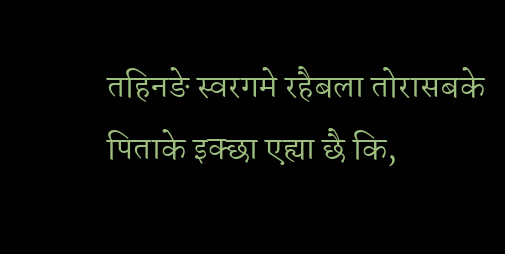तहिनङे स्वरगमे रहैबला तोरासबके पिताके इक्छा एह्या छै कि,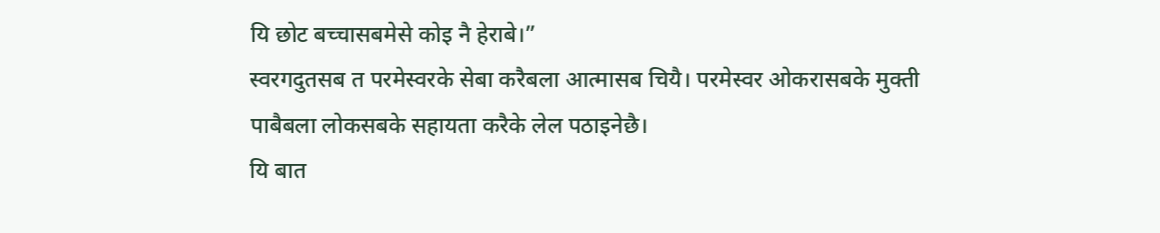यि छोट बच्चासबमेसे कोइ नै हेराबे।”
स्वरगदुतसब त परमेस्वरके सेबा करैबला आत्मासब चियै। परमेस्वर ओकरासबके मुक्ती पाबैबला लोकसबके सहायता करैके लेल पठाइनेछै।
यि बात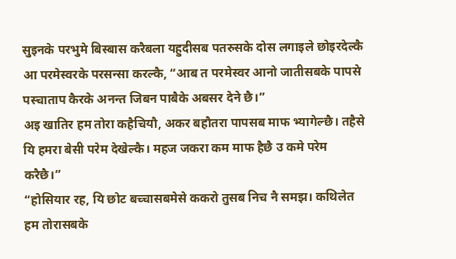सुइनके परभुमे बिस्बास करैबला यहुदीसब पतरुसके दोस लगाइले छोइरदेल्कै आ परमेस्वरके परसन्सा करल्कै, “आब त परमेस्वर आनो जातीसबके पापसे पस्चाताप कैरके अनन्त जिबन पाबैके अबसर देने छै।”
अइ खातिर हम तोरा कहैचियौ, अकर बहौतरा पापसब माफ भ्यागेल्छै। तहैसे यि हमरा बेसी परेम देखेल्कै। महज जकरा कम माफ हैछै उ कमे परेम करैछै।”
“होसियार रह, यि छोट बच्चासबमेसे ककरो तुसब निच नै समझ। कथिलेत हम तोरासबके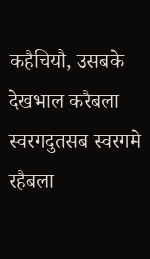कहैचियौ, उसबके देखभाल करैबला स्वरगदुतसब स्वरगमे रहैबला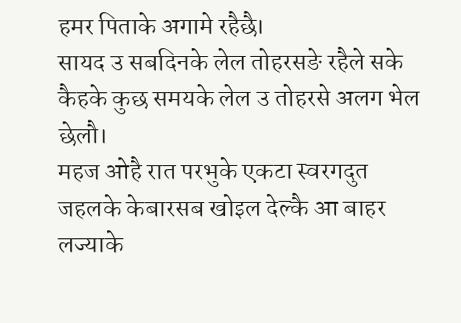हमर पिताके अगामे रहैछै।
सायद उ सबदिनके लेल तोहरसङे रहैले सके कैहके कुछ समयके लेल उ तोहरसे अलग भेल छेलौ।
महज ओहै रात परभुके एकटा स्वरगदुत जहलके केबारसब खोइल देल्कै आ बाहर लज्याके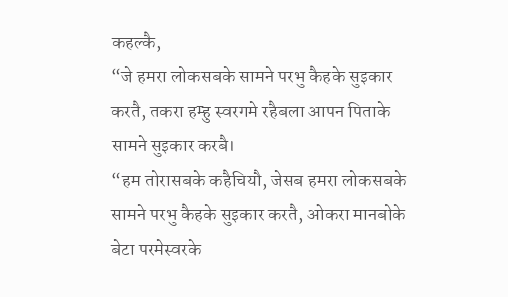कहल्कै,
“जे हमरा लोकसबके सामने परभु कैहके सुइकार करतै, तकरा हम्हु स्वरगमे रहैबला आपन पिताके सामने सुइकार करबै।
“हम तोरासबके कहैचियौ, जेसब हमरा लोकसबके सामने परभु कैहके सुइकार करतै, ओकरा मानबोके बेटा परमेस्वरके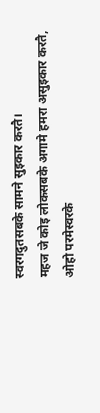स्वरगदुतसबके सामने सुइकार करतै।
महज जे कोइ लोकसबके अगामे हमरा असुइकार करतै, ओहो परमेस्वरके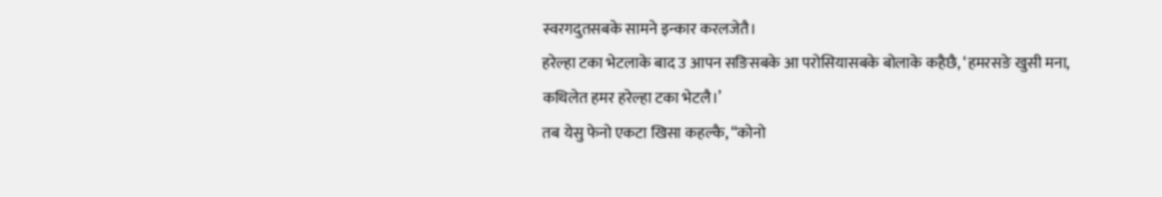स्वरगदुतसबके सामने इन्कार करलजेतै।
हरेल्हा टका भेटलाके बाद उ आपन सङिसबके आ परोसियासबके बोलाके कहैछै, ‘हमरसङे खुसी मना, कथिलेत हमर हरेल्हा टका भेटलै।’
तब येसु फेनो एकटा खिसा कहल्कै, “कोनो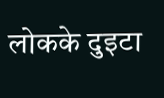लोकके दुइटा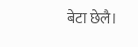बेटा छेलै।